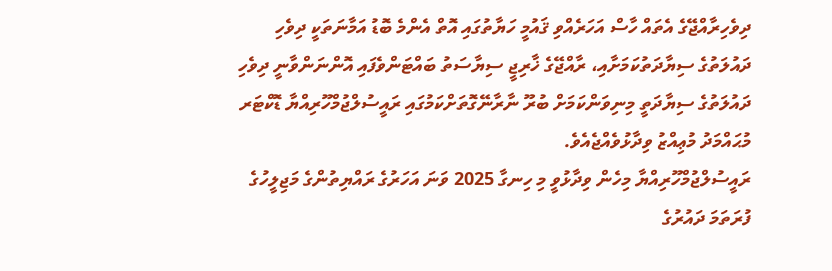ދިވެހިރާއްޖޭގެ އެތައް ހާސް އަހަރެއްވި ޤައުމީ ހަޔާތުގައި އޮތް އެންމެ ބޮޑު އަމާނަތަކީ ދިވެހި ދައުލަތުގެ ސިޔާދަތުކަމަށާއި، ރާއްޖޭގެ ޚާރިޖީ ސިޔާސަތު ބައްޓަންވެފައި އޮންނަންވާނީ ދިވެހި ދައުލަތުގެ ސިޔާދަތީ މިނިވަންކަމަށް ބުރޫ ނާރާނޭގޮތަށްކަމުގައި ރައީސުލްޖުމްހޫރިއްޔާ ޑޮކްޓަރ މުޙައްމަދު މުޢިއްޒު ވިދާޅުވެއްޖެއެވެ.
ރައީސުލްޖުމްހޫރިއްޔާ މިހެން ވިދާޅުވީ މި ހިނގާ 2025 ވަނަ އަހަރުގެ ރައްޔިތުންގެ މަޖިލީހުގެ ފުރަތަމަ ދައުރުގެ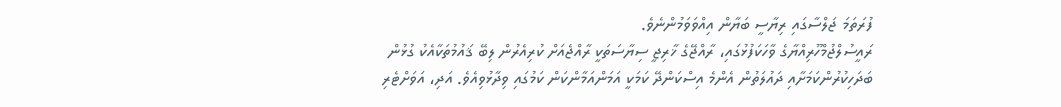ފުރަތަމަ ޖަލްސާގައި ރިޔާސީ ބަޔާން އިއްވަވަމުންނެވެ.
ރައީސުލްޖުމްހޫރިއްޔާގެ ވާހަކަފުޅުގައި، ރާއްޖޭގެ ޚާރިޖީ ސިޔާސަތަކީ ރާއްޖެއަށް ކުރިއެރުން ލިބޭ ޤައުމުތަކާއެކު ގުޅުން ބަދަހިކުރުންކަމަށާއި ދައުލަތުން އެންމެ އިސްކަންދޭ ކަމަކީ އަމަންއަމާންކަން ކަމުގައި ވިދާޅުވިއެވެ. އަދި، އަވަށްޓެރި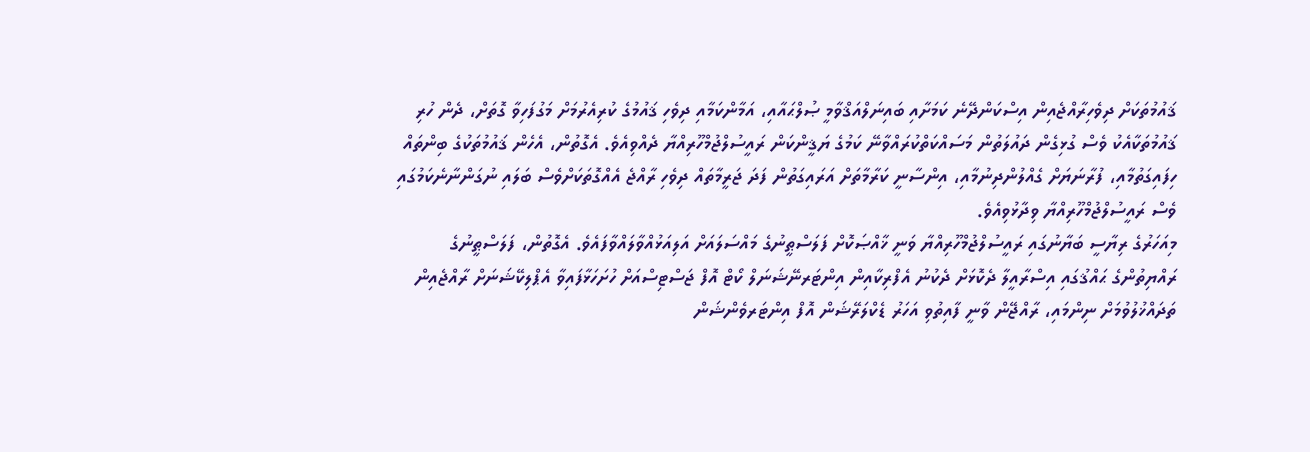ޤައުމުތަކަށް ދިވެހިރާއްޖެއިން އިސްކަންދޭނެ ކަމަށާއި ބައިނަލްއަޤްވާމީ ޞުލްޙައާއި، އަމާންކަމާއި ދިވެހި ޤައުމުގެ ކުރިއެރުމަށް މަގުފަހިވާ ގޮތަށް، ދެން ހުރި ޤައުމުތަކާއެކު ވެސް ގުޅިގެން ދައުލަތުން މަސައްކަތްކުރައްވާނޭ ކަމުގެ ޔަޤީންކަން ރައީސުލްޖުމްހޫރިއްޔާ ދެއްވިއެވެ. އެގޮތުން، އެހެން ޤައުމުތަކުގެ ބިންތައް ހިފައިގަތުމާއި، ފުރާނަޔަށް ގެއްލުންދިނުމާއި، އިންސާނީ ކަރާމާތަށް އަރައިގަތުން ފަދަ ޖަރީމާތައް ދިވެހި ރާއްޖެ އެއްގޮތަކަށްވެސް ބަލައި ނުގަންނާނެކަމުގައި ވެސް ރައީސުލްޖުމްހޫރިއްޔާ ވިދާޅުވިއެވެ.
މިއަހަރުގެ ރިޔާސީ ބަޔާނުގައި ރައީސުލްޖުމްހޫރިއްޔާ ވަނީ ޚާއްޞަކޮށް ފަލަސްޠީނުގެ މައްސަލައަށް އަލިއަޅުއްވާލައްވާފައެވެ. އެގޮތުން، ފަލަސްޠީނުގެ ރައްޔިތުންގެ ޙައްޤުގައި އިސްރާއީލާ ދެކޮޅަށް ދެކުނު އެފްރިކާއިން އިންޓަރނޭޝަނަލް ކޯޓް އޮފް ޖަސްޓިސްއަށް ހުށަހަޅާފައިވާ އެޕްލިކޭޝަނަށް ރާއްޖެއިން ތަދައްޚުލުވުމަށް ނިންމައި، ރާއްޖޭން ވާނީ ފާއިތުވި އަހަރު ޑެކްލަރޭޝަން އޮފް އިންޓަރވެންޝަން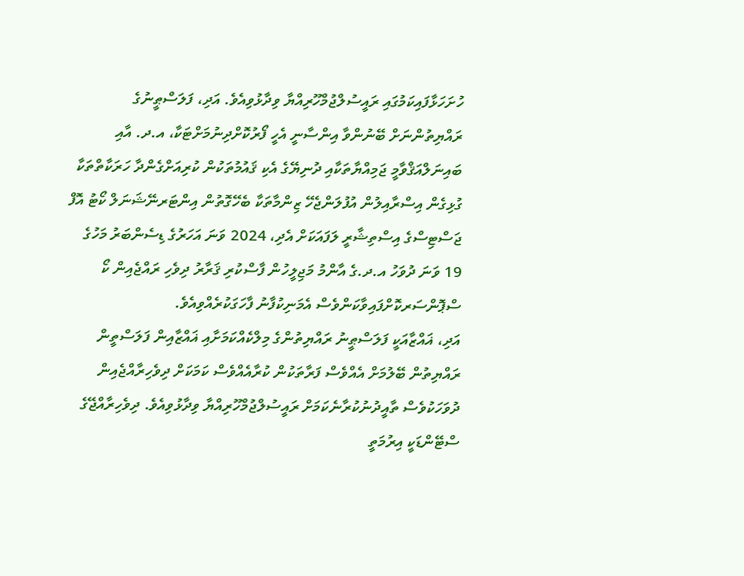ހުށަހަޅާފައިކަމުގައި ރައީސުލްޖުމްހޫރިއްޔާ ވިދާޅުވިއެވެ. އަދި، ފަލަސްޠީނުގެ ރައްޔިތުންނަށް ބޭނުންވާ އިންސާނީ އެހީ ފޯރުކޮށްދިނުމަށްޓަކާ، އ.ދ. އާއި ބައިނަލްއަޤްވާމީ ޖަމިއްޔާތަކާއި ދުނިޔޭގެ އެކި ޤައުމުތަކުން ކުރިއަށްގެންދާ ހަރަކާތްތަކާ ގުޅިގެން އިސްރާއިލުން އުފުލަންޖެހޭ ޒިންމާތަކާ ބެހޭގޮތުން އިންޓަރނޭޝަނަލް ކޯޓު އޮފް ޖަސްޓިސްގެ އިސްތިޝާރީ ލަފައަކަށް އެދި، 2024 ވަނަ އަހަރުގެ ޑިސެންބަރު މަހުގެ 19 ވަނަ ދުވަހު އ.ދ.ގެ އާންމު މަޖިލީހުން ފާސްކުރި ޤަރާރު ދިވެހި ރައްޖެއިން ކޯ ސްޕޮންސަރކޮށްފައިވާކަންވެސް އެމަނިކުފާނު ފާހަގަކުރެއްވިއެވެ.
އަދި، ޣައްޒާއަކީ ފަލަސްޠީނު ރައްޔިތުންގެ މިލްކެއްކަމަށާއި ޣައްޒާއިން ފަލަސްތީން ރައްޔިތުން ބޭލުމަށް އެއްވެސް ފަރާތަކުން ކުރާއެއްވެސް ކަމަކަށް ދިވެހިރާއްޖެއިން ދުވަހަކުވެސް ތާއީދުނުކުރާނެކަމަށް ރައީސުލްޖުމްހޫރިއްޔާ ވިދާޅުވިއެވެ. ދިވެހިރާއްޖޭގެ ސްޓޭންޑަކީ އިރުމަތީ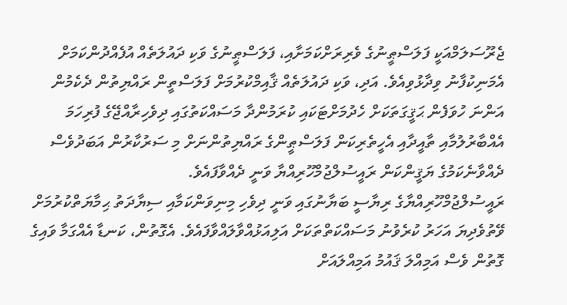ޖެރޫސަލަމްއަކީ ފަލަސްޠީނުގެ ވެރިރަށްކަމަށާއި، ފަލަސްޠީނުގެ ވަކި ދައުލަތެއް އުފެއްދުންކަމަށް އެމަނިކުފާނު ވިދާޅުވިއެވެ. އަދި، ވަކި ދައުލަތެއް ޤާއިމްކުރުމަށް ފަލަސްތީން ރައްޔިތުން ދެކެމުން އަންނަ ހުވަފެން ޙަޤީގަތަކަށް ހެދުމަށްޓަކައި ކުރަމުންދާ މަސައްކަތުގައި ދިވެހިރާއްޖޭގެ ފުރިހަމަ އެއްބާރުލުމާއި ތާއީދާއި އެހީތެރިކަން ފަލަސްޠީންގެ ރައްޔިތުންނަށް މި ސަރުކާރުން އަބަދުވެސް ދެއްވާނެކަމުގެ ޔަޤީންކަން ރައީސުލްޖުމްހޫރިއްޔާ ވަނީ ދެއްވާފައެވެ.
ރައީސުލްޖުމްހޫރިއްޔާގެ ރިޔާސީ ބަޔާނުގައި ވަނީ ދިވެހި މިނިވަންކަމާއި ސިޔާދަތު ޙިމާޔަތްކުރުމަށް ވޭތުވެދިޔަ އަހަރު ކުރެވުނު މަސައްކަތްތަކަށް އަލިއަޅުއްވާލައްވާފައެވެ. އެގޮތުން، ކަނޑާ އެއްގަމާ ވައިގެ ގޮތުން ވެސް އަމިއްލަ ޤައުމު އަމިއްލައަށް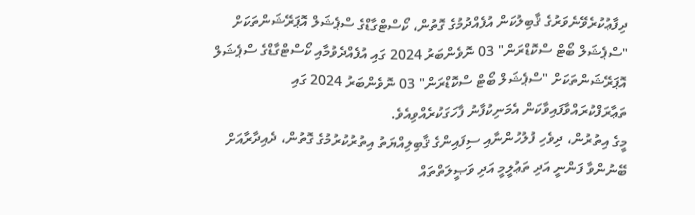ދިފާޢުކުރެވޭނެވަރުގެ ޤާބިލުކަން އުފެއްދުމުގެ ގޮތުން، ކޯސްޓްގާޑްގެ ސްޕެޝަލް އޮޕަރޭޝަންތަކަށް "ސްޕެޝަލް ބޯޓް ސްކޮޑްރަން" 03 ނޮވެންބަރު 2024 ގައި އުފެއްދެވުމާއި ކޯސްޓްގާޑްގެ ސްޕެޝަލް އޮޕަރޭޝަންތަކަށް "ސްޕެޝަލް ބޯޓް ސްކޮޑްރަން" 03 ނޮވެންބަރު 2024 ގައި ތަޢާރަފްކުރައްވާފައިވާކަން އެމަނިކުފާނު ފާހަގަކުރެއްވިއެވެ.
މީގެ އިތުރުން، ދިވެހި ފުލުހުންނާއި ސިފައިންގެ ޤާބިލިއްޔަތު އިތުރުކުރުމުގެ ގޮތުން، ދެއިދާރާއަށް ބޭނުންވާ ފަންނީ އަދި ތަޢުލީމީ އަދި ވަޞީލަތްތައް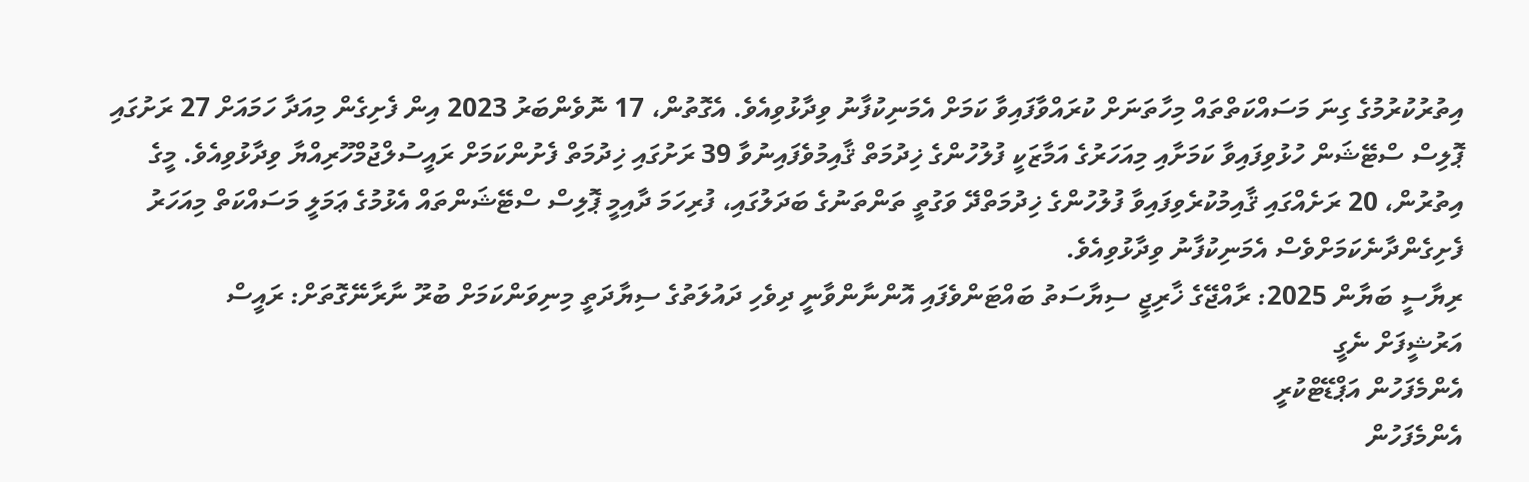އިތުރުކުރުމުގެ ގިނަ މަސައްކަތްތައް މިހާތަނަށް ކުރައްވާފައިވާ ކަމަށް އެމަނިކުފާނު ވިދާޅުވިއެވެ. އެގޮތުން، 17 ނޮވެންބަރު 2023 އިން ފެށިގެން މިއަދާ ހަމައަށް 27 ރަށުގައި ޕޮލިސް ސްޓޭޝަން ހުޅުވިފައިވާ ކަމަށާއި މިއަހަރުގެ އަމާޒަކީ ފުލުހުންގެ ޚިދުމަތް ޤާއިމުވެފައިނުވާ 39 ރަށުގައި ޚިދުމަތް ފެށުންކަމަށް ރައީސުލްޖުމްހޫރިއްޔާ ވިދާޅުވިއެވެ. މީގެ އިތުރުން، 20 ރަށެއްގައި ޤާއިމުކުރެވިފައިވާ ފުލުހުންގެ ޚިދުމަތްދޭ ވަގުތީ ތަންތަނުގެ ބަދަލުގައި، ފުރިހަމަ ދާއިމީ ޕޮލިސް ސްޓޭޝަންތައް އެޅުމުގެ ޢަމަލީ މަސައްކަތް މިއަހަރު ފެށިގެންދާނެކަމަށްވެސް އެމަނިކުފާނު ވިދާޅުވިއެވެ.
ރިޔާސީ ބަޔާން 2025: ރާއްޖޭގެ ޚާރިޖީ ސިޔާސަތު ބައްޓަންވެފައި އޮންނާންވާނީ ދިވެހި ދައުލަތުގެ ސިޔާދަތީ މިނިވަންކަމަށް ބުރޫ ނާރާނޭގޮތަށް: ރައީސް
އަރުޝީފަށް ނެގީ
އެންމެފަހުން އަޕްޑޭޓްކުރީ
އެންމެފަހުން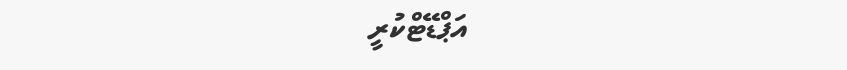އަޕްޑޭޓްކުރީ